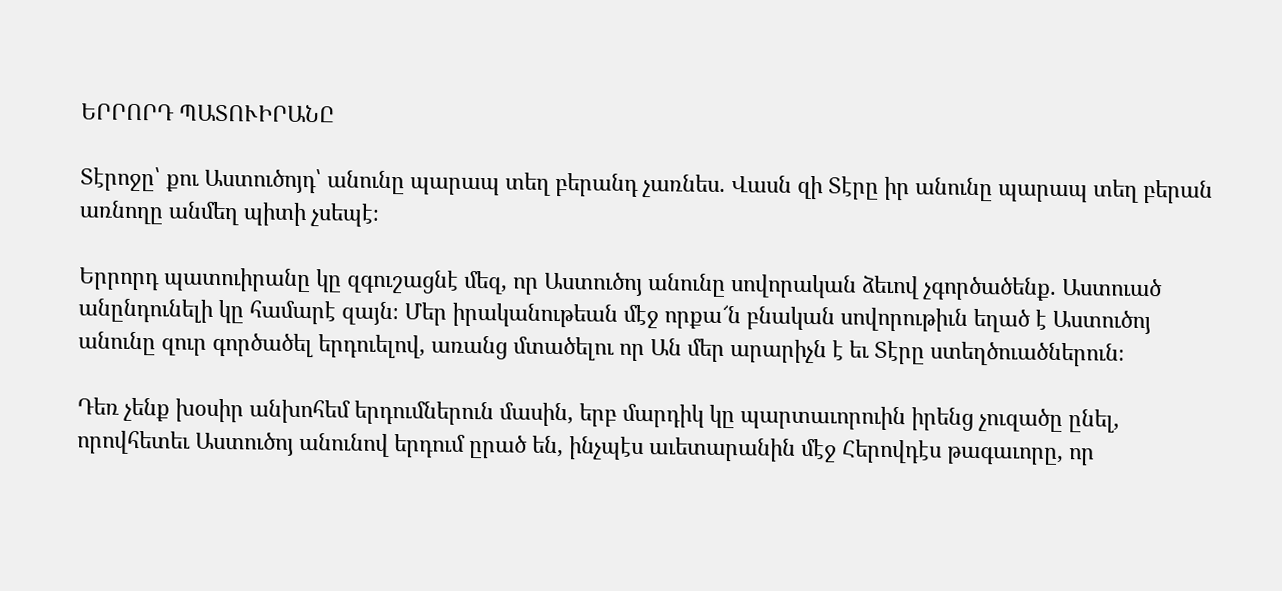ԵՐՐՈՐԴ ՊԱՏՈՒԻՐԱՆԸ

Տէրոջը՝ քու Աստուծոյդ՝ անունը պարապ տեղ բերանդ չառնես. Վասն զի Տէրը իր անունը պարապ տեղ բերան առնողը անմեղ պիտի չսեպէ։

Երրորդ պատուիրանը կը զգուշացնէ մեզ, որ Աստուծոյ անունը սովորական ձեւով չգործածենք. Աստուած անընդունելի կը համարէ զայն։ Մեր իրականութեան մէջ որքա՜ն բնական սովորութիւն եղած է Աստուծոյ անունը զուր գործածել երդուելով, առանց մտածելու որ Ան մեր արարիչն է եւ Տէրը ստեղծուածներուն։

Դեռ չենք խօսիր անխոհեմ երդումներուն մասին, երբ մարդիկ կը պարտաւորուին իրենց չուզածը ընել, որովհետեւ Աստուծոյ անունով երդում ըրած են, ինչպէս աւետարանին մէջ Հերովդէս թագաւորը, որ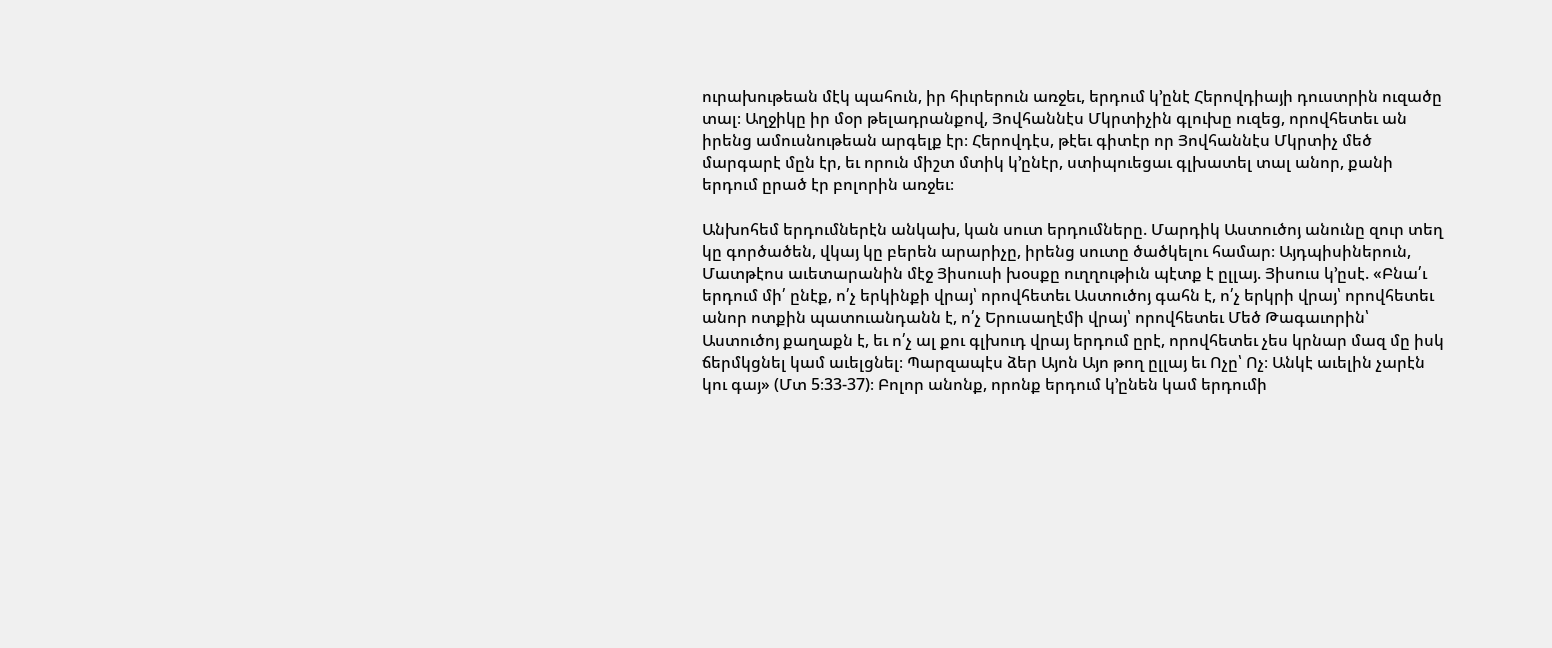ուրախութեան մէկ պահուն, իր հիւրերուն առջեւ, երդում կ’ընէ Հերովդիայի դուստրին ուզածը տալ։ Աղջիկը իր մօր թելադրանքով, Յովհաննէս Մկրտիչին գլուխը ուզեց, որովհետեւ ան իրենց ամուսնութեան արգելք էր։ Հերովդէս, թէեւ գիտէր որ Յովհաննէս Մկրտիչ մեծ մարգարէ մըն էր, եւ որուն միշտ մտիկ կ’ընէր, ստիպուեցաւ գլխատել տալ անոր, քանի երդում ըրած էր բոլորին առջեւ։

Անխոհեմ երդումներէն անկախ, կան սուտ երդումները. Մարդիկ Աստուծոյ անունը զուր տեղ կը գործածեն, վկայ կը բերեն արարիչը, իրենց սուտը ծածկելու համար։ Այդպիսիներուն, Մատթէոս աւետարանին մէջ Յիսուսի խօսքը ուղղութիւն պէտք է ըլլայ. Յիսուս կ’ըսէ. «Բնա՛ւ երդում մի՛ ընէք, ո՛չ երկինքի վրայ՝ որովհետեւ Աստուծոյ գահն է, ո՛չ երկրի վրայ՝ որովհետեւ անոր ոտքին պատուանդանն է, ո՛չ Երուսաղէմի վրայ՝ որովհետեւ Մեծ Թագաւորին՝ Աստուծոյ քաղաքն է, եւ ո՛չ ալ քու գլխուդ վրայ երդում ըրէ, որովհետեւ չես կրնար մազ մը իսկ ճերմկցնել կամ աւելցնել։ Պարզապէս ձեր Այոն Այո թող ըլլայ եւ Ոչը՝ Ոչ։ Անկէ աւելին չարէն կու գայ» (Մտ 5։33-37)։ Բոլոր անոնք, որոնք երդում կ’ընեն կամ երդումի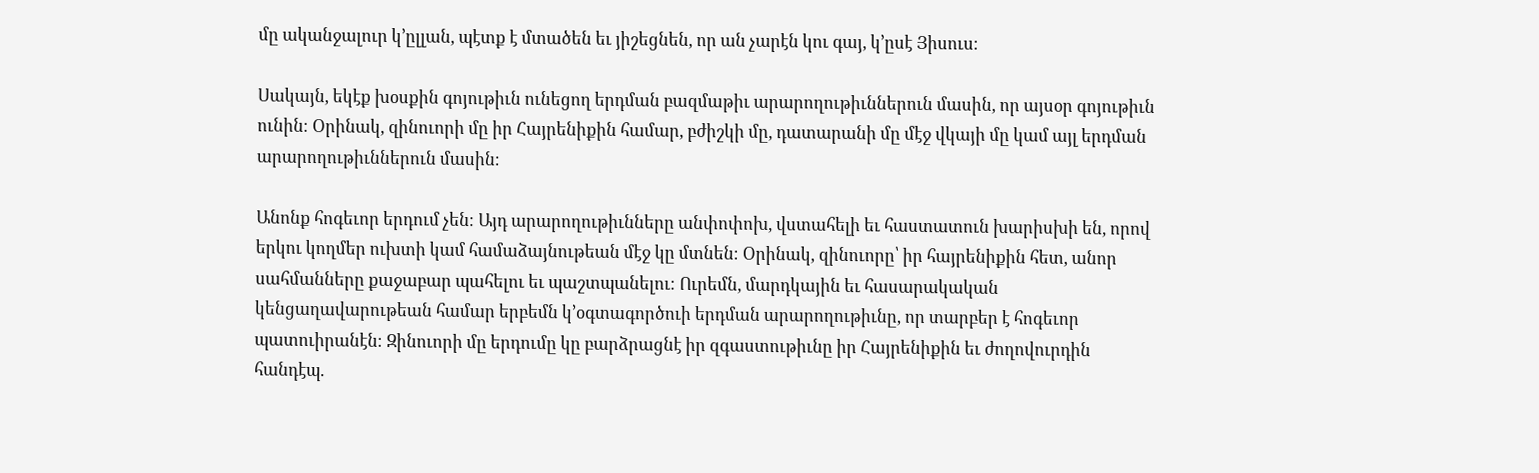մը ականջալուր կ’ըլլան, պէտք է մտածեն եւ յիշեցնեն, որ ան չարէն կու գայ, կ’ըսէ Յիսուս։

Սակայն, եկէք խօսքին գոյութիւն ունեցող երդման բազմաթիւ արարողութիւններուն մասին, որ այսօր գոյութիւն ունին։ Օրինակ, զինուորի մը իր Հայրենիքին համար, բժիշկի մը, դատարանի մը մէջ վկայի մը կամ այլ երդման արարողութիւններուն մասին։

Անոնք հոգեւոր երդում չեն։ Այդ արարողութիւնները անփոփոխ, վստահելի եւ հաստատուն խարիսխի են, որով երկու կողմեր ուխտի կամ համաձայնութեան մէջ կը մտնեն։ Օրինակ, զինուորը՝ իր հայրենիքին հետ, անոր սահմանները քաջաբար պահելու եւ պաշտպանելու։ Ուրեմն, մարդկային եւ հասարակական կենցաղավարութեան համար երբեմն կ’օգտագործուի երդման արարողութիւնը, որ տարբեր է հոգեւոր պատուիրանէն։ Զինուորի մը երդումը կը բարձրացնէ իր զգաստութիւնը իր Հայրենիքին եւ ժողովուրդին հանդէպ.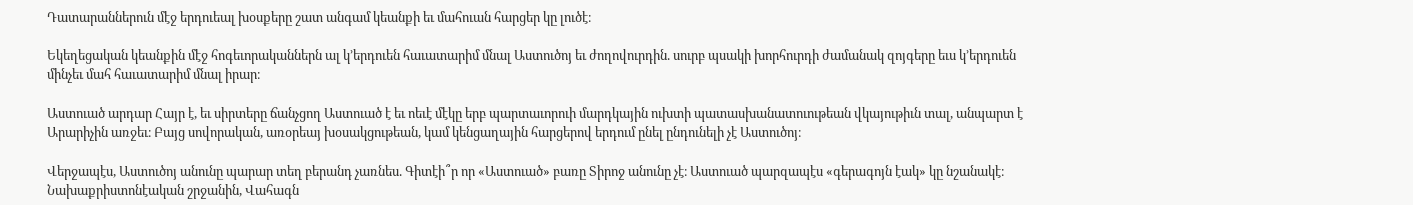Դատարաններուն մէջ երդուեալ խօսքերը շատ անգամ կեանքի եւ մահուան հարցեր կը լուծէ։

Եկեղեցական կեանքին մէջ հոգեւորականներն ալ կ’երդուեն հաւատարիմ մնալ Աստուծոյ եւ ժողովուրդին. սուրբ պսակի խորհուրդի ժամանակ զոյգերը եւս կ’երդուեն մինչեւ մահ հաւատարիմ մնալ իրար։

Աստուած արդար Հայր է, եւ սիրտերը ճանչցող Աստուած է եւ ոեւէ մէկը երբ պարտաւորուի մարդկային ուխտի պատասխանատուութեան վկայութիւն տալ, անպարտ է Արարիչին առջեւ։ Բայց սովորական, առօրեայ խօսակցութեան, կամ կենցաղային հարցերով երդում ընել ընդունելի չէ Աստուծոյ։

Վերջապէս, Աստուծոյ անունը պարար տեղ բերանդ չառնես. Գիտէի՞ր որ «Աստուած» բառը Տիրոջ անունը չէ։ Աստուած պարզապէս «գերագոյն էակ» կը նշանակէ։ Նախաքրիստոնէական շրջանին, Վահագն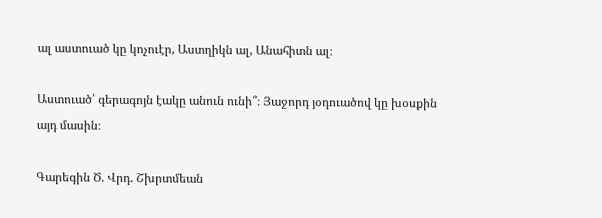ալ աստուած կը կոչուէր, Աստղիկն ալ, Անահիտն ալ։

Աստուած՝ գերագոյն էակը անուն ունի՞։ Յաջորդ յօդուածով կը խօսքին այդ մասին։

Գարեգին Ծ. Վրդ. Շխրտմեան